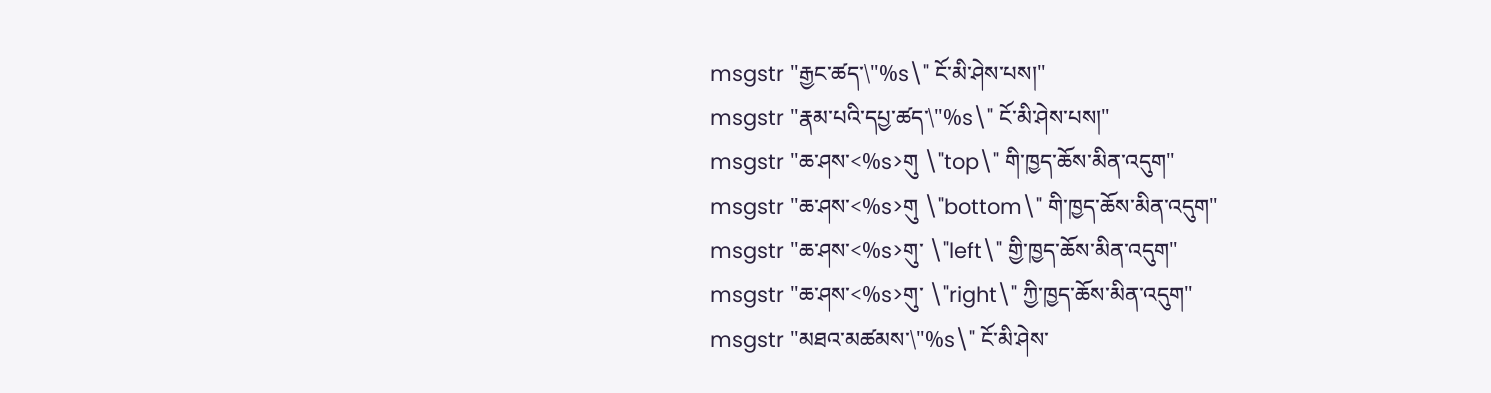msgstr "རྒྱང་ཚད་\"%s\" ངོ་མི་ཤེས་པས།"
msgstr "རྣམ་པའི་དཔྱ་ཚད་\"%s\" ངོ་མི་ཤེས་པས།"
msgstr "ཆ་ཤས་<%s>གུ \"top\" གི་ཁྱད་ཆོས་མིན་འདུག"
msgstr "ཆ་ཤས་<%s>གུ \"bottom\" གི་ཁྱད་ཆོས་མིན་འདུག"
msgstr "ཆ་ཤས་<%s>གུ་ \"left\" གྱི་ཁྱད་ཆོས་མིན་འདུག"
msgstr "ཆ་ཤས་<%s>གུ་ \"right\" ཀྱི་ཁྱད་ཆོས་མིན་འདུག"
msgstr "མཐའ་མཚམས་\"%s\" ངོ་མི་ཤེས་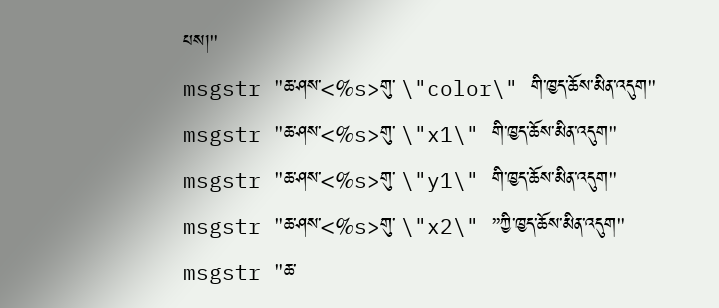པས།"
msgstr "ཆ་ཤས་<%s>གུ་ \"color\" གི་ཁྱད་ཆོས་མིན་འདུག"
msgstr "ཆ་ཤས་<%s>གུ་ \"x1\" གི་ཁྱད་ཆོས་མིན་འདུག"
msgstr "ཆ་ཤས་<%s>གུ་ \"y1\" གི་ཁྱད་ཆོས་མིན་འདུག"
msgstr "ཆ་ཤས་<%s>གུ་ \"x2\" ”ཀྱི་ཁྱད་ཆོས་མིན་འདུག"
msgstr "ཆ་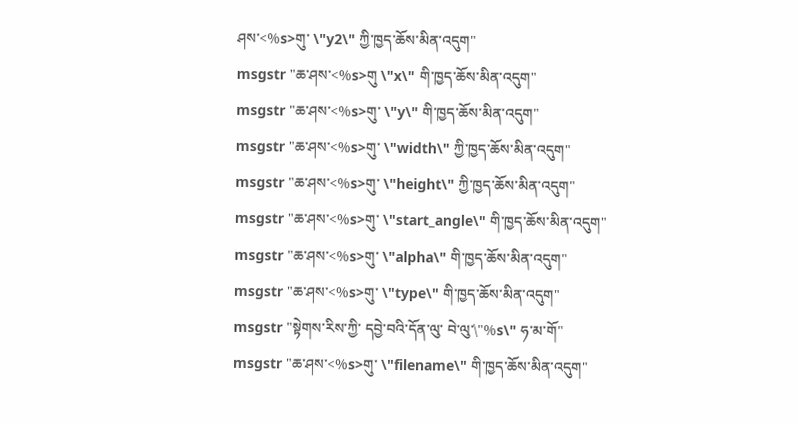ཤས་<%s>གུ་ \"y2\" ཀྱི་ཁྱད་ཆོས་མིན་འདུག"
msgstr "ཆ་ཤས་<%s>གུ \"x\" གི་ཁྱད་ཆོས་མིན་འདུག"
msgstr "ཆ་ཤས་<%s>གུ་ \"y\" གི་ཁྱད་ཆོས་མིན་འདུག"
msgstr "ཆ་ཤས་<%s>གུ་ \"width\" ཀྱི་ཁྱད་ཆོས་མིན་འདུག"
msgstr "ཆ་ཤས་<%s>གུ་ \"height\" ཀྱི་ཁྱད་ཆོས་མིན་འདུག"
msgstr "ཆ་ཤས་<%s>གུ་ \"start_angle\" གི་ཁྱད་ཆོས་མིན་འདུག"
msgstr "ཆ་ཤས་<%s>གུ་ \"alpha\" གི་ཁྱད་ཆོས་མིན་འདུག"
msgstr "ཆ་ཤས་<%s>གུ་ \"type\" གི་ཁྱད་ཆོས་མིན་འདུག"
msgstr "སྟེགས་རིས་ཀྱི་ དབྱེ་བའི་དོན་ལུ་ བེ་ལུ་\"%s\" ཧ་མ་གོ"
msgstr "ཆ་ཤས་<%s>གུ་ \"filename\" གི་ཁྱད་ཆོས་མིན་འདུག"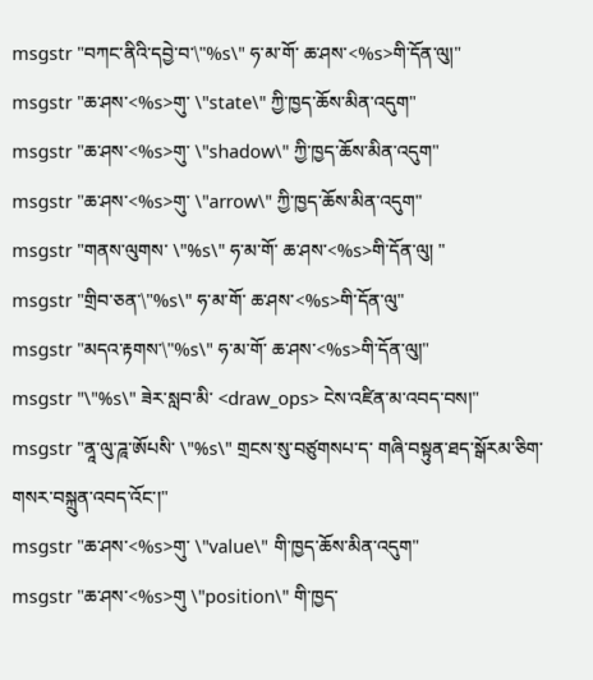msgstr "བཀང་ནིའི་དབྱེ་བ་\"%s\" ཧ་མ་གོ་ ཆ་ཤས་<%s>གི་དོན་ལུ།"
msgstr "ཆ་ཤས་<%s>གུ་ \"state\" ཀྱི་ཁྱད་ཆོས་མིན་འདུག"
msgstr "ཆ་ཤས་<%s>གུ་ \"shadow\" ཀྱི་ཁྱད་ཆོས་མིན་འདུག"
msgstr "ཆ་ཤས་<%s>གུ་ \"arrow\" ཀྱི་ཁྱད་ཆོས་མིན་འདུག"
msgstr "གནས་ལུགས་ \"%s\" ཧ་མ་གོ་ ཆ་ཤས་<%s>གི་དོན་ལུ། "
msgstr "གྲིབ་ཅན་\"%s\" ཧ་མ་གོ་ ཆ་ཤས་<%s>གི་དོན་ལུ"
msgstr "མདའ་རྟགས་\"%s\" ཧ་མ་གོ་ ཆ་ཤས་<%s>གི་དོན་ལུ།"
msgstr "\"%s\" ཟེར་སླབ་མི་ <draw_ops> ངེས་འཛིན་མ་འབད་བས།"
msgstr "ནཱ་ལུ་ཌཱ་ཨོཔསི་ \"%s\" གྲངས་སུ་བཙུགསཔ་ད་ གཞི་བསྟུན་ཐད་སྒོརམ་ཅིག་ གསར་བསྐྲུན་འབད་འོང་།"
msgstr "ཆ་ཤས་<%s>གུ་ \"value\" གི་ཁྱད་ཆོས་མིན་འདུག"
msgstr "ཆ་ཤས་<%s>གུ \"position\" གི་ཁྱད་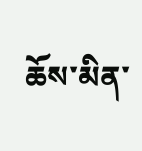ཆོས་མིན་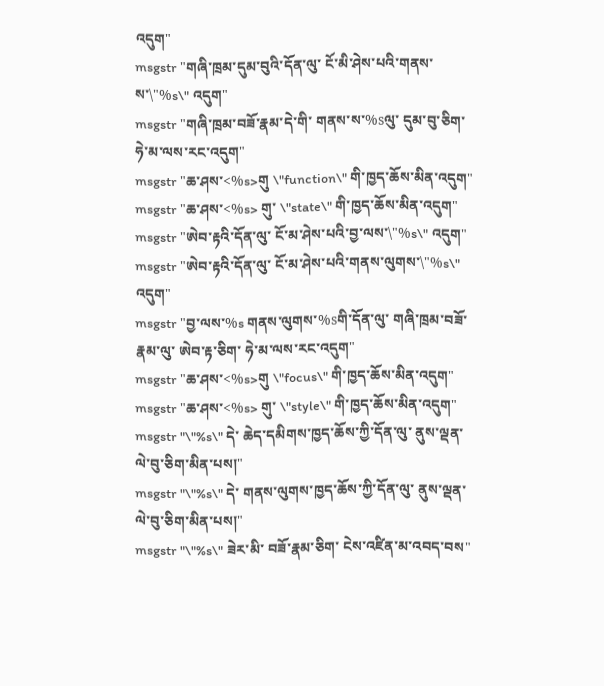འདུག"
msgstr "གཞི་ཁྲམ་དུམ་བུའི་དོན་ལུ་ ངོ་མི་ཤེས་པའི་གནས་ས་\"%s\" འདུག"
msgstr "གཞི་ཁྲམ་བཟོ་རྣམ་དེ་གི་ གནས་ས་%sལུ་ དུམ་བུ་ཅིག་ ཧེ་མ་ལས་རང་འདུག"
msgstr "ཆ་ཤས་<%s>གུ \"function\" གི་ཁྱད་ཆོས་མིན་འདུག"
msgstr "ཆ་ཤས་<%s> གུ་ \"state\" གི་ཁྱད་ཆོས་མིན་འདུག"
msgstr "ཨེབ་རྟའི་དོན་ལུ་ ངོ་མ་ཤེས་པའི་བྱ་ལས་\"%s\" འདུག"
msgstr "ཨེབ་རྟའི་དོན་ལུ་ ངོ་མ་ཤེས་པའི་གནས་ལུགས་\"%s\" འདུག"
msgstr "བྱ་ལས་%s གནས་ལུགས་%sགི་དོན་ལུ་ གཞི་ཁྲམ་བཟོ་རྣམ་ལུ་ ཨེབ་རྟ་ཅིག་ ཧེ་མ་ལས་རང་འདུག"
msgstr "ཆ་ཤས་<%s>གུ \"focus\" གི་ཁྱད་ཆོས་མིན་འདུག"
msgstr "ཆ་ཤས་<%s> གུ་ \"style\" གི་ཁྱད་ཆོས་མིན་འདུག"
msgstr "\"%s\" དེ་ ཆེད་དམིགས་ཁྱད་ཆོས་ཀྱི་དོན་ལུ་ ནུས་ལྡན་ལེ་བུ་ཅིག་མིན་པས།"
msgstr "\"%s\" དེ་ གནས་ལུགས་ཁྱད་ཆོས་ཀྱི་དོན་ལུ་ ནུས་ལྡན་ལེ་བུ་ཅིག་མིན་པས།"
msgstr "\"%s\" ཟེར་མི་ བཟོ་རྣམ་ཅིག་ ངེས་འཛིན་མ་འབད་བས"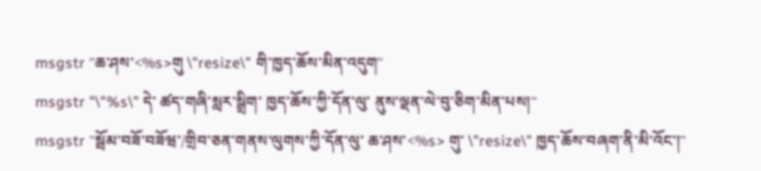msgstr "ཆ་ཤས་<%s>གུ \"resize\" གི་ཁྱད་ཆོས་མིན་འདུག"
msgstr "\"%s\" དེ་ ཚད་གཞི་སླར་སྒྲིག་ ཁྱད་ཆོས་ཀྱི་དོན་ལུ་ ནུས་ལྡན་ལེ་བུ་ཅིག་མིན་པས།"
msgstr "སྦོམ་བཟོ་བཟོཝ་/གྲིབ་ཅན་གནས་ལུགས་ཀྱི་དོན་ལུ་ ཆ་ཤས་<%s> གུ་ \"resize\" ཁྱད་ཆོས་བཞག་ནི་མི་འོང་།"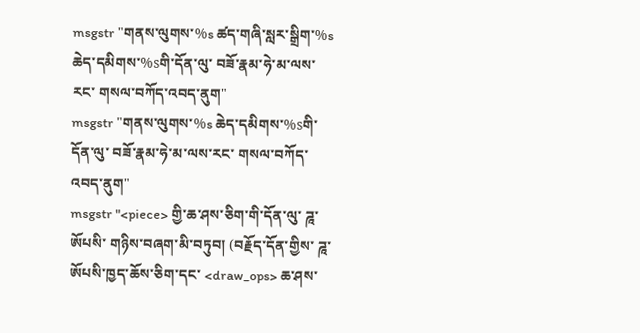msgstr "གནས་ལུགས་%s ཚད་གཞི་སླར་སྒྲིག་%s ཆེད་དམིགས་%sགི་དོན་ལུ་ བཟོ་རྣམ་ཧེ་མ་ལས་རང་ གསལ་བཀོད་འབད་ནུག"
msgstr "གནས་ལུགས་%s ཆེད་དམིགས་%sགི་དོན་ལུ་ བཟོ་རྣམ་ཧེ་མ་ལས་རང་ གསལ་བཀོད་འབད་ནུག"
msgstr "<piece> གྱི་ཆ་ཤས་ཅིག་གི་དོན་ལུ་ ཌཱ་ཨོཔསི་ གཉིས་བཞག་མི་བཏུབ། (བརྗོད་དོན་གྱིས་ ཌཱ་ཨོཔསི་ཁྱད་ཆོས་ཅིག་དང་ <draw_ops> ཆ་ཤས་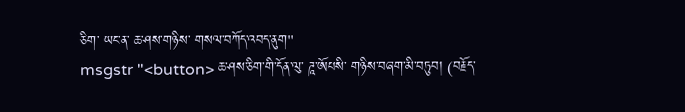ཅིག་ ཡང་ན་ ཆ་ཤས་གཉིས་ གསལ་བཀོད་འབད་ནུག"
msgstr "<button> ཆ་ཤས་ཅིག་གི་དོན་ལུ་ ཌཱ་ཨོཔསི་ གཉིས་བཞག་མི་བཏུབ། (བརྗོད་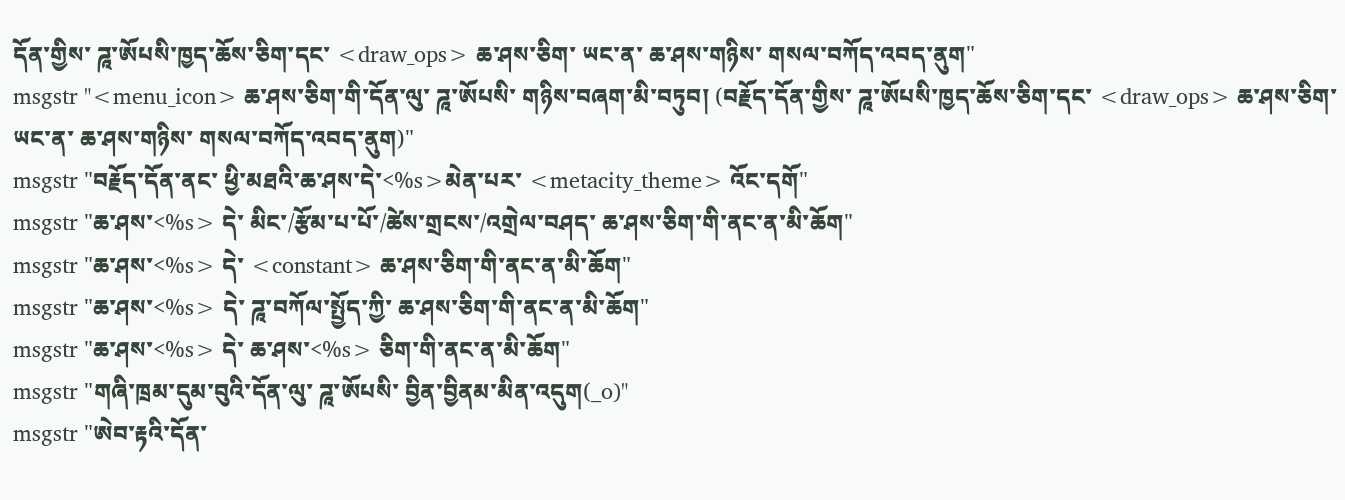དོན་གྱིས་ ཌཱ་ཨོཔསི་ཁྱད་ཆོས་ཅིག་དང་ <draw_ops> ཆ་ཤས་ཅིག་ ཡང་ན་ ཆ་ཤས་གཉིས་ གསལ་བཀོད་འབད་ནུག"
msgstr "<menu_icon> ཆ་ཤས་ཅིག་གི་དོན་ལུ་ ཌཱ་ཨོཔསི་ གཉིས་བཞག་མི་བཏུབ། (བརྗོད་དོན་གྱིས་ ཌཱ་ཨོཔསི་ཁྱད་ཆོས་ཅིག་དང་ <draw_ops> ཆ་ཤས་ཅིག་ ཡང་ན་ ཆ་ཤས་གཉིས་ གསལ་བཀོད་འབད་ནུག)"
msgstr "བརྗོད་དོན་ནང་ ཕྱི་མཐའི་ཆ་ཤས་དེ་<%s>མེན་པར་ <metacity_theme> འོང་དགོ"
msgstr "ཆ་ཤས་<%s> དེ་ མིང་/རྩོམ་པ་པོ་/ཚེས་གྲངས་/འགྲེལ་བཤད་ ཆ་ཤས་ཅིག་གི་ནང་ན་མི་ཆོག"
msgstr "ཆ་ཤས་<%s> དེ་ <constant> ཆ་ཤས་ཅིག་གི་ནང་ན་མི་ཆོག"
msgstr "ཆ་ཤས་<%s> དེ་ ཌཱ་བཀོལ་སྤྱོད་ཀྱི་ ཆ་ཤས་ཅིག་གི་ནང་ན་མི་ཆོག"
msgstr "ཆ་ཤས་<%s> དེ་ ཆ་ཤས་<%s> ཅིག་གི་ནང་ན་མི་ཆོག"
msgstr "གཞི་ཁྲམ་དུམ་བུའི་དོན་ལུ་ ཌཱ་ཨོཔསི་ བྱིན་བྱིནམ་མིན་འདུག(_o)"
msgstr "ཨེབ་རྟའི་དོན་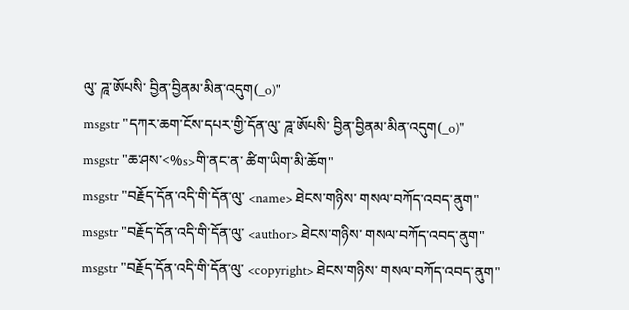ལུ་ ཌཱ་ཨོཔསི་ བྱིན་བྱིནམ་མིན་འདུག(_o)"
msgstr "དཀར་ཆག་ངོས་དཔར་གྱི་དོན་ལུ་ ཌཱ་ཨོཔསི་ བྱིན་བྱིནམ་མིན་འདུག(_o)"
msgstr "ཆ་ཤས་<%s>གི་ནང་ན་ ཚིག་ཡིག་མི་ཆོག"
msgstr "བརྗོད་དོན་འདི་གི་དོན་ལུ་ <name> ཐེངས་གཉིས་ གསལ་བཀོད་འབད་ནུག"
msgstr "བརྗོད་དོན་འདི་གི་དོན་ལུ་ <author> ཐེངས་གཉིས་ གསལ་བཀོད་འབད་ནུག"
msgstr "བརྗོད་དོན་འདི་གི་དོན་ལུ་ <copyright> ཐེངས་གཉིས་ གསལ་བཀོད་འབད་ནུག"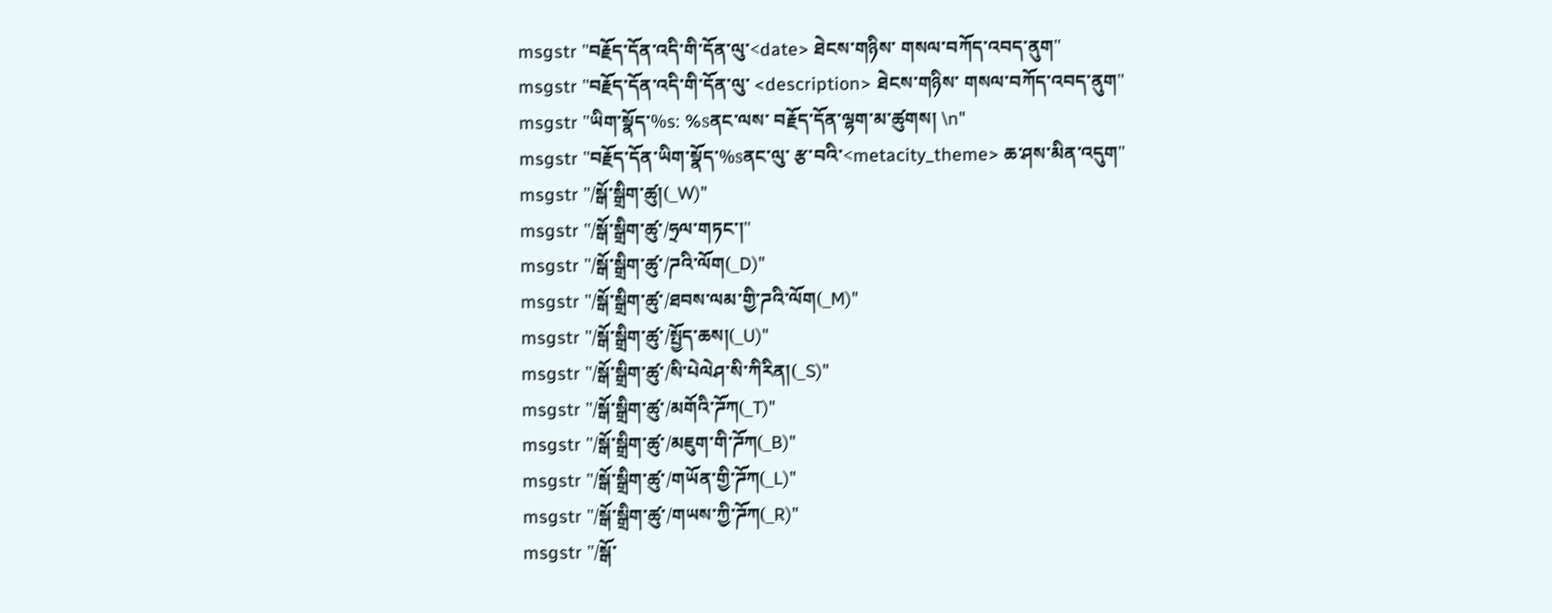msgstr "བརྗོད་དོན་འདི་གི་དོན་ལུ་<date> ཐེངས་གཉིས་ གསལ་བཀོད་འབད་ནུག"
msgstr "བརྗོད་དོན་འདི་གི་དོན་ལུ་ <description> ཐེངས་གཉིས་ གསལ་བཀོད་འབད་ནུག"
msgstr "ཡིག་སྣོད་%s: %sནང་ལས་ བརྗོད་དོན་ལྷག་མ་ཚུགས། \n"
msgstr "བརྗོད་དོན་ཡིག་སྣོད་%sནང་ལུ་ རྩ་བའི་<metacity_theme> ཆ་ཤས་མིན་འདུག"
msgstr "/སྒོ་སྒྲིག་ཚུ།(_W)"
msgstr "/སྒོ་སྒྲིག་ཚུ་/ཧྲལ་གཏང་།"
msgstr "/སྒོ་སྒྲིག་ཚུ་/ཌའི་ལོག(_D)"
msgstr "/སྒོ་སྒྲིག་ཚུ་/ཐབས་ལམ་གྱི་ཌའི་ལོག(_M)"
msgstr "/སྒོ་སྒྲིག་ཚུ་/སྤྱོད་ཆས།(_U)"
msgstr "/སྒོ་སྒྲིག་ཚུ་/སི་པེལེཤ་སི་ཀིརིན།(_S)"
msgstr "/སྒོ་སྒྲིག་ཚུ་/མགོའི་ཌོཀ(_T)"
msgstr "/སྒོ་སྒྲིག་ཚུ་/མཇུག་གི་ཌོཀ(_B)"
msgstr "/སྒོ་སྒྲིག་ཚུ་/གཡོན་གྱི་ཌོཀ(_L)"
msgstr "/སྒོ་སྒྲིག་ཚུ་/གཡས་ཀྱི་ཌོཀ(_R)"
msgstr "/སྒོ་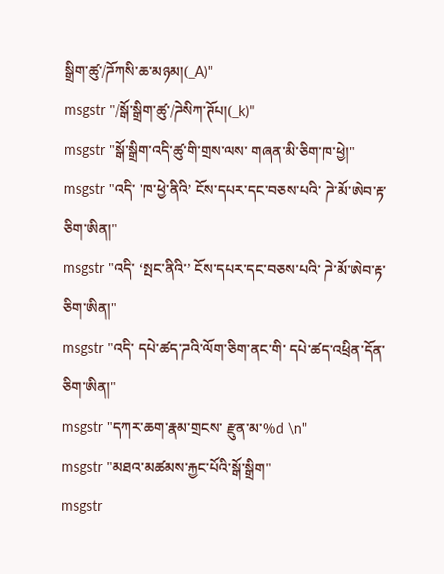སྒྲིག་ཚུ་/ཌོཀསི་ཆ་མཉམ།(_A)"
msgstr "/སྒོ་སྒྲིག་ཚུ་/ཌེསིཀ་ཊོཔ།(_k)"
msgstr "སྒོ་སྒྲིག་འདི་ཚུ་གི་གྲས་ལས་ གཞན་མི་ཅིག་ཁ་ཕྱེ།"
msgstr "འདི་ 'ཁ་ཕྱེ་ནིའི’ ངོས་དཔར་དང་བཅས་པའི་ ཌེ་མོ་ཨེབ་རྟ་ཅིག་ཨིན།"
msgstr "འདི་ ‘སྤང་ནིའི་’ ངོས་དཔར་དང་བཅས་པའི་ ཌེ་མོ་ཨེབ་རྟ་ཅིག་ཨིན།"
msgstr "འདི་ དཔེ་ཚད་ཌའི་ལོག་ཅིག་ནང་གི་ དཔེ་ཚད་འཕྲིན་དོན་ཅིག་ཨིན།"
msgstr "དཀར་ཆག་རྣམ་གྲངས་ རྫུན་མ་%d \n"
msgstr "མཐའ་མཚམས་རྐྱང་པོའི་སྒོ་སྒྲིག"
msgstr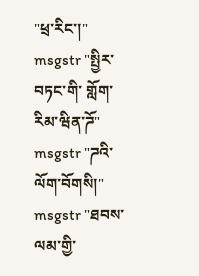"ཕྲ་རིང་།"
msgstr "སྤྱིར་བཏང་གི་ གློག་རིམ་ཝིན་ཌོ"
msgstr "ཌའི་ལོག་བོགསི།"
msgstr "ཐབས་ལམ་གྱི་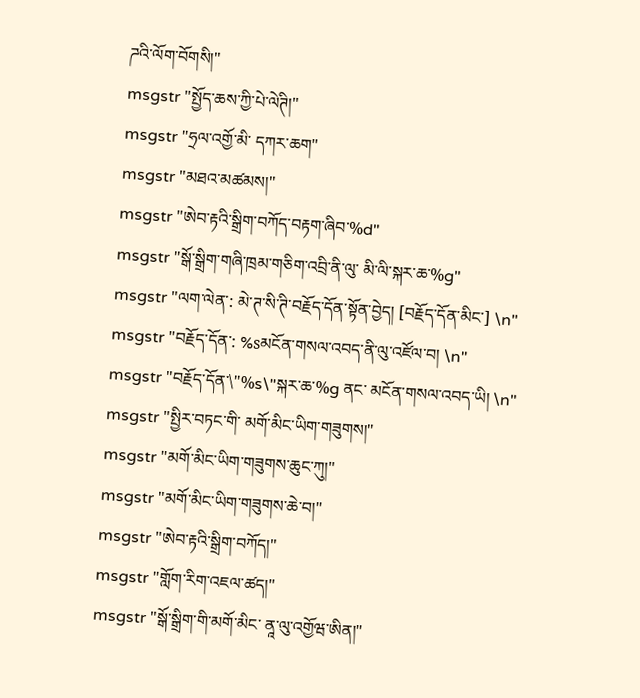ཌའི་ལོག་བོགསི།"
msgstr "སྤྱོད་ཆས་ཀྱི་པེ་ལེཊི།"
msgstr "ཧྲལ་འགྱོ་མི་ དཀར་ཆག"
msgstr "མཐའ་མཚམས།"
msgstr "ཨེབ་རྟའི་སྒྲིག་བཀོད་བརྟག་ཞིབ་%d"
msgstr "སྒོ་སྒྲིག་གཞི་ཁྲམ་གཅིག་འབྲི་ནི་ལུ་ མི་ལི་སྐར་ཆ་%g"
msgstr "ལག་ལེན་: མེ་ཊ་སི་ཊི་བརྗོད་དོན་སྟོན་བྱེད། [བརྗོད་དོན་མིང་] \n"
msgstr "བརྗོད་དོན་: %sམངོན་གསལ་འབད་ནི་ལུ་འཛོལ་བ། \n"
msgstr "བརྗོད་དོན་\"%s\"སྐར་ཆ་%g ནང་ མངོན་གསལ་འབད་ཡི། \n"
msgstr "སྤྱིར་བཏང་གི་ མགོ་མིང་ཡིག་གཟུགས།"
msgstr "མགོ་མིང་ཡིག་གཟུགས་ཆུང་ཀུ།"
msgstr "མགོ་མིང་ཡིག་གཟུགས་ཆེ་བ།"
msgstr "ཨེབ་རྟའི་སྒྲིག་བཀོད།"
msgstr "གློག་རིག་འཇལ་ཚད།"
msgstr "སྒོ་སྒྲིག་གི་མགོ་མིང་ ནཱ་ལུ་འགྱོཝ་ཨིན།"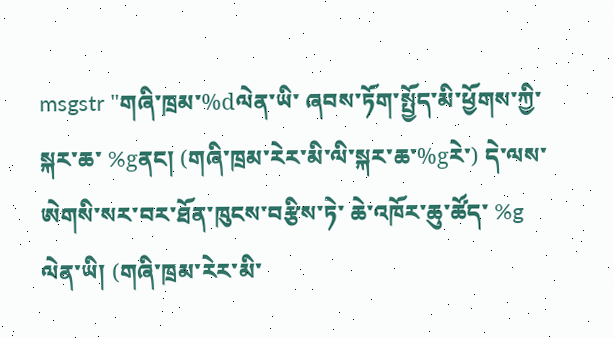msgstr "གཞི་ཁྲམ་%dལེན་ཡི་ ཞབས་ཏོག་སྤྱོད་མི་ཕྱོགས་ཀྱི་སྐར་ཆ་ %gནང། (གཞི་ཁྲམ་རེར་མི་ལི་སྐར་ཆ་%gརེ་) དེ་ལས་ ཨེགསི་སར་བར་ཐོན་ཁུངས་བརྩིས་ཏེ་ ཆེ་འཁོར་ཆུ་ཚོད་ %g ལེན་ཡི། (གཞི་ཁྲམ་རེར་མི་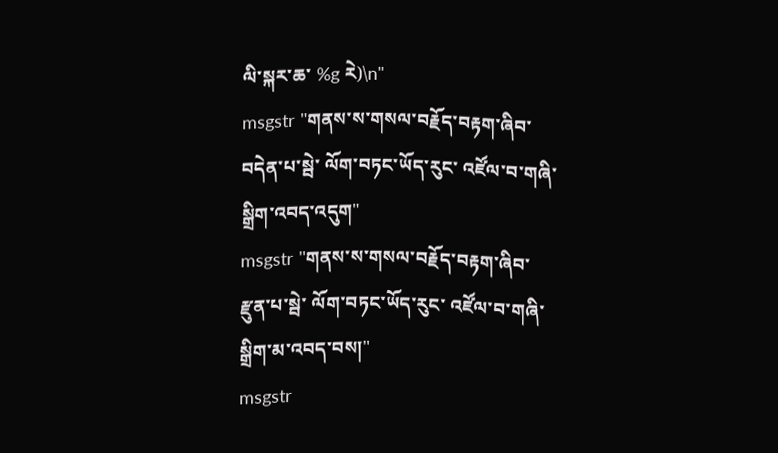ལི་སྐར་ཆ་ %g རེ)\n"
msgstr "གནས་ས་གསལ་བརྗོད་བརྟག་ཞིབ་ བདེན་པ་སྦེ་ ལོག་བཏང་ཡོད་རུང་ འཛོལ་བ་གཞི་སྒྲིག་འབད་འདུག"
msgstr "གནས་ས་གསལ་བརྗོད་བརྟག་ཞིབ་ རྫུན་པ་སྦེ་ ལོག་བཏང་ཡོད་རུང་ འཛོལ་བ་གཞི་སྒྲིག་མ་འབད་བས།"
msgstr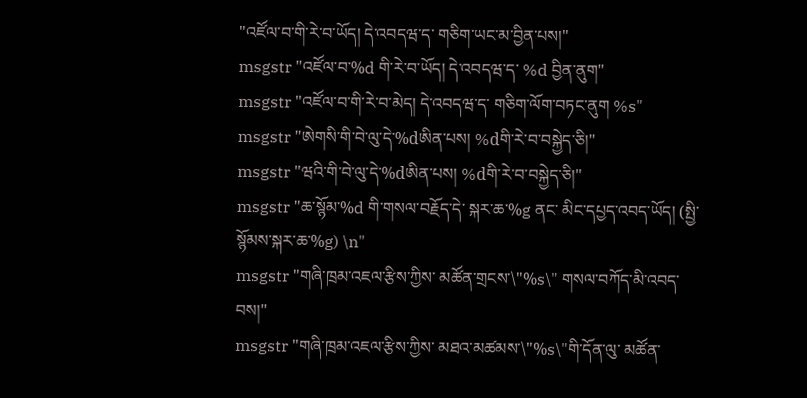"འཛོལ་བ་གི་རེ་བ་ཡོད། དེ་འབདཝ་ད་ གཅིག་ཡང་མ་བྱིན་པས།"
msgstr "འཛོལ་བ་%d གི་རེ་བ་ཡོད། དེ་འབདཝ་ད་ %d བྱིན་ནུག"
msgstr "འཛོལ་བ་གི་རེ་བ་མེད། དེ་འབདཝ་ད་ གཅིག་ལོག་བཏང་ནུག %s"
msgstr "ཨེགསི་གི་བེ་ལུ་དེ་%dཨིན་པས། %dགི་རེ་བ་བསྐྱེད་ཅི།"
msgstr "ཝའི་གི་བེ་ལུ་དེ་%dཨིན་པས། %dགི་རེ་བ་བསྐྱེད་ཅི།"
msgstr "ཆ་སྙོམ་%d གི་གསལ་བརྗོད་དེ་ སྐར་ཆ་%g ནང་ མིང་དཔྱད་འབད་ཡོད། (སྤྱི་སྙོམས་སྐར་ཆ་%g) \n"
msgstr "གཞི་ཁྲམ་འཇལ་རྩིས་ཀྱིས་ མཚོན་གྲངས་\"%s\" གསལ་བཀོད་མི་འབད་བས།"
msgstr "གཞི་ཁྲམ་འཇལ་རྩིས་ཀྱིས་ མཐའ་མཚམས་\"%s\"གི་དོན་ལུ་ མཚོན་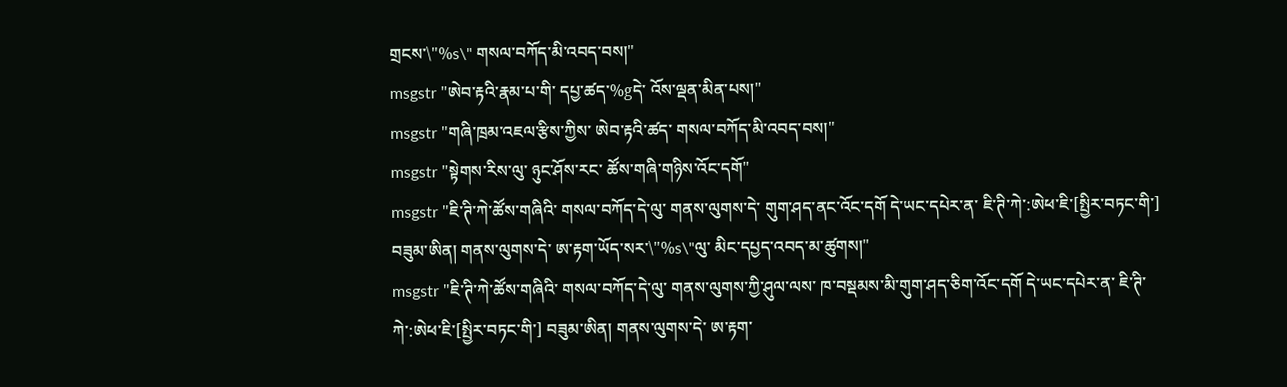གྲངས་\"%s\" གསལ་བཀོད་མི་འབད་བས།"
msgstr "ཨེབ་རྟའི་རྣམ་པ་གི་ དཔྱ་ཚད་%gདེ་ འོས་ལྡན་མིན་པས།"
msgstr "གཞི་ཁྲམ་འཇལ་རྩིས་ཀྱིས་ ཨེབ་རྟའི་ཚད་ གསལ་བཀོད་མི་འབད་བས།"
msgstr "སྟེགས་རིས་ལུ་ ཉུང་ཤོས་རང་ ཚོས་གཞི་གཉིས་འོང་དགོ"
msgstr "ཇི་ཊི་ཀེ་ཚོས་གཞིའི་ གསལ་བཀོད་དེ་ལུ་ གནས་ལུགས་དེ་ གུག་ཤད་ནང་འོང་དགོ དེ་ཡང་དཔེར་ན་ ཇི་ཊི་ཀེ་:ཨེཕ་ཇི་[སྤྱིར་བཏང་གི་] བཟུམ་ཨིན། གནས་ལུགས་དེ་ ཨ་རྟག་ཡོད་སར་\"%s\"ལུ་ མིང་དཔྱད་འབད་མ་ཚུགས།"
msgstr "ཇི་ཊི་ཀེ་ཚོས་གཞིའི་ གསལ་བཀོད་དེ་ལུ་ གནས་ལུགས་ཀྱི་ཤུལ་ལས་ ཁ་བསྡམས་མི་གུག་ཤད་ཅིག་འོང་དགོ དེ་ཡང་དཔེར་ན་ ཇི་ཊི་ཀེ་:ཨེཕ་ཇི་[སྤྱིར་བཏང་གི་] བཟུམ་ཨིན། གནས་ལུགས་དེ་ ཨ་རྟག་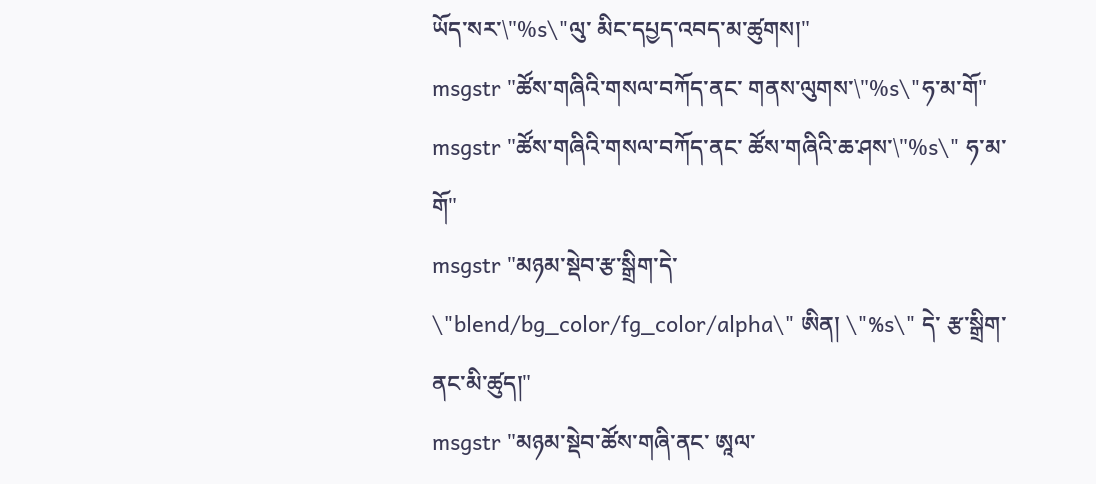ཡོད་སར་\"%s\"ལུ་ མིང་དཔྱད་འབད་མ་ཚུགས།"
msgstr "ཚོས་གཞིའི་གསལ་བཀོད་ནང་ གནས་ལུགས་\"%s\"ཧ་མ་གོ"
msgstr "ཚོས་གཞིའི་གསལ་བཀོད་ནང་ ཚོས་གཞིའི་ཆ་ཤས་\"%s\" ཧ་མ་གོ"
msgstr "མཉམ་སྡེབ་རྩ་སྒྲིག་དེ་ \"blend/bg_color/fg_color/alpha\" ཨིན། \"%s\" དེ་ རྩ་སྒྲིག་ནང་མི་ཚུད།"
msgstr "མཉམ་སྡེབ་ཚོས་གཞི་ནང་ ཨཱལ་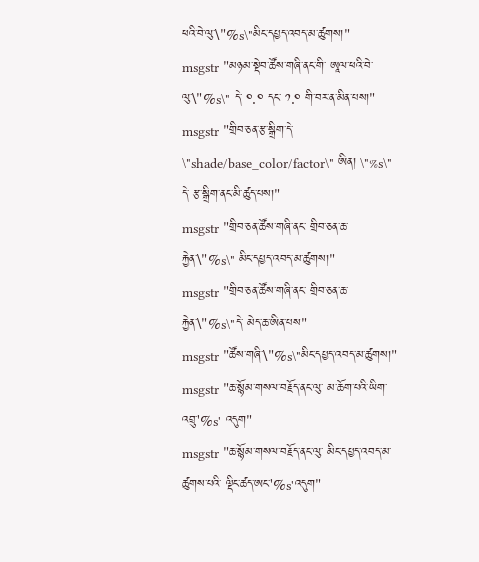ཕའི་བེ་ལུ་\"%s\"མིང་དཔྱད་འབད་མ་ཚུགས།"
msgstr "མཉམ་སྡེབ་ཚོས་གཞི་ནང་གི་ ཨཱལ་ཕའི་བེ་ལུ་\"%s\" དེ་ ༠.༠ དང་ ༡.༠ གི་བར་ན་མིན་པས།"
msgstr "གྲིབ་ཅན་རྩ་སྒྲིག་དེ་ \"shade/base_color/factor\" ཨིན། \"%s\" དེ་ རྩ་སྒྲིག་ནང་མི་ཚུད་པས།"
msgstr "གྲིབ་ཅན་ཚོས་གཞི་ནང་ གྲིབ་ཅན་ཆ་རྐྱེན་\"%s\" མིང་དཔྱད་འབད་མ་ཚུགས།"
msgstr "གྲིབ་ཅན་ཚོས་གཞི་ནང་ གྲིབ་ཅན་ཆ་རྐྱེན་\"%s\"དེ་ མེད་ཆ་ཨིན་པས"
msgstr "ཚོས་གཞི་\"%s\"མིང་དཔྱད་འབད་མ་ཚུགས།"
msgstr "ཆ་སྙོམ་གསལ་བརྗོད་ནང་ལུ་ མ་ཆོག་པའི་ཡིག་འབྲུ་'%s' འདུག"
msgstr "ཆ་སྙོམ་གསལ་བརྗོད་ནང་ལུ་ མིང་དཔྱད་འབད་མ་ཚུགས་པའི་ ལྡིང་ཚད་ཨང་'%s'འདུག"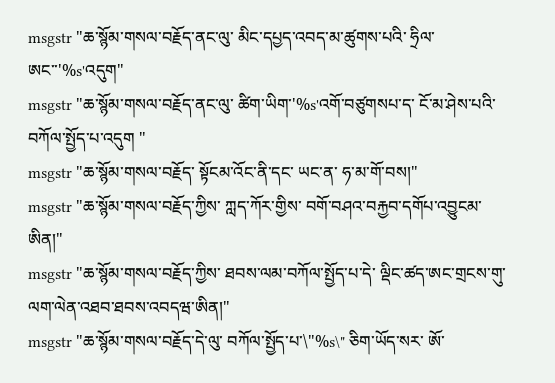msgstr "ཆ་སྙོམ་གསལ་བརྗོད་ནང་ལུ་ མིང་དཔྱད་འབད་མ་ཚུགས་པའི་ ཧྲིལ་ཨང་་'%s'འདུག"
msgstr "ཆ་སྙོམ་གསལ་བརྗོད་ནང་ལུ་ ཚིག་ཡིག་'%s'འགོ་བཙུགསཔ་ད་ ངོ་མ་ཤེས་པའི་ བཀོལ་སྤྱོད་པ་འདུག "
msgstr "ཆ་སྙོམ་གསལ་བརྗོད་ སྟོངམ་འོང་ནི་དང་ ཡང་ན་ ཧ་མ་གོ་བས།"
msgstr "ཆ་སྙོམ་གསལ་བརྗོད་ཀྱིས་ ཀླད་ཀོར་གྱིས་ བགོ་བཤའ་བརྐྱབ་དགོཔ་འབྱུངམ་ཨིན།"
msgstr "ཆ་སྙོམ་གསལ་བརྗོད་ཀྱིས་ ཐབས་ལམ་བཀོལ་སྤྱོད་པ་དེ་ ལྡིང་ཚད་ཨང་གྲངས་གུ་ ལག་ལེན་འཐབ་ཐབས་འབདཝ་ཨིན།"
msgstr "ཆ་སྙོམ་གསལ་བརྗོད་དེ་ལུ་ བཀོལ་སྤྱོད་པ་\"%s\" ཅིག་ཡོད་སར་ ཨོ་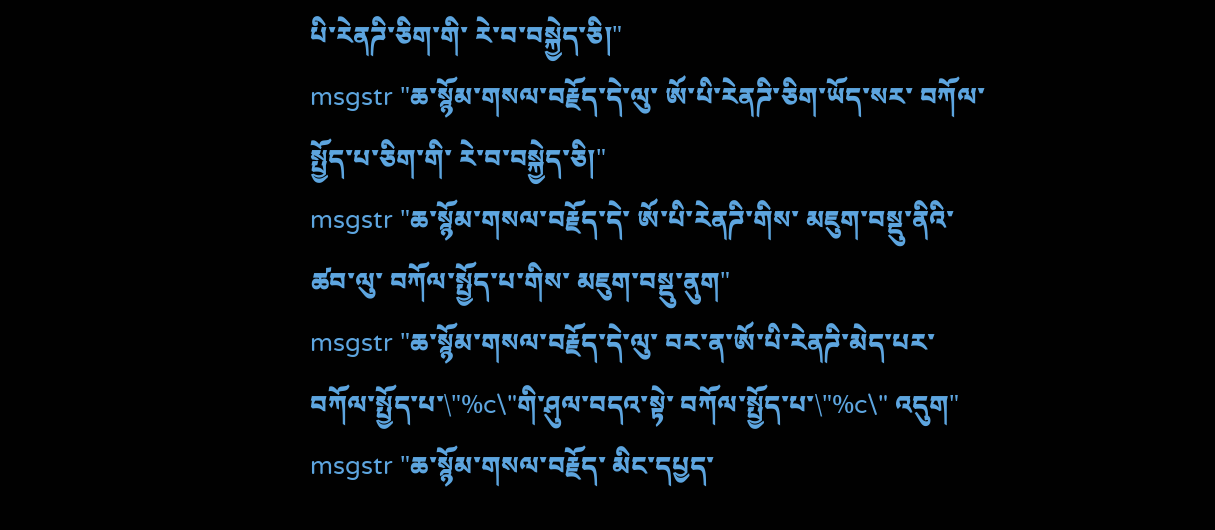པི་རེནཌི་ཅིག་གི་ རེ་བ་བསྐྱེད་ཅི།"
msgstr "ཆ་སྙོམ་གསལ་བརྗོད་དེ་ལུ་ ཨོ་པི་རེནཌི་ཅིག་ཡོད་སར་ བཀོལ་སྤྱོད་པ་ཅིག་གི་ རེ་བ་བསྐྱེད་ཅི།"
msgstr "ཆ་སྙོམ་གསལ་བརྗོད་དེ་ ཨོ་པི་རེནཌི་གིས་ མཇུག་བསྡུ་ནིའི་ཚབ་ལུ་ བཀོལ་སྤྱོད་པ་གིས་ མཇུག་བསྡུ་ནུག"
msgstr "ཆ་སྙོམ་གསལ་བརྗོད་དེ་ལུ་ བར་ན་ཨོ་པི་རེནཌི་མེད་པར་ བཀོལ་སྤྱོད་པ་\"%c\"གི་ཤུལ་བདའ་སྟེ་ བཀོལ་སྤྱོད་པ་\"%c\" འདུག"
msgstr "ཆ་སྙོམ་གསལ་བརྗོད་ མིང་དཔྱད་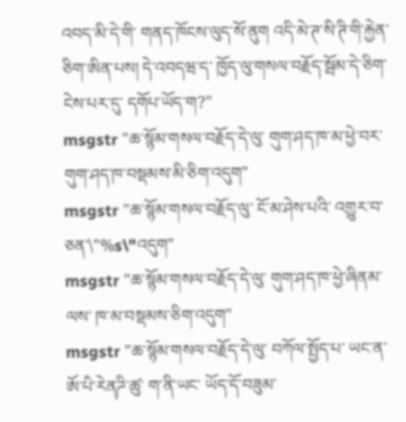འབད་མི་དེ་གི་ གནད་ཁོངས་ལུད་སོ་ནུག འདི་མེ་ཊ་སི་ཊི་གི་རྐྱེན་ཅིག་ཨིན་པས། དེ་འབདཝ་ད་ ཁྱོད་ལུ་གསལ་བརྗོད་སྦོམ་དེ་ཅིག་ ངེས་པར་དུ་ དགོཔ་ཡོད་ག?"
msgstr "ཆ་སྙོམ་གསལ་བརྗོད་དེ་ལུ་ གུག་ཤད་ཁ་མ་ཕྱེ་བར་ གུག་ཤད་ཁ་བསྡམས་མི་ཅིག་འདུག"
msgstr "ཆ་སྙོམ་གསལ་བརྗོད་ལུ་ ངོ་མ་ཤེས་པའི་ འགྱུར་བ་ཅན་\"%s\"འདུག"
msgstr "ཆ་སྙོམ་གསལ་བརྗོད་དེ་ལུ་ གུག་ཤད་ཁ་ཕྱེ་ཞིནམ་ལས་ ཁ་མ་བསྡམས་ཅིག་འདུག"
msgstr "ཆ་སྙོམ་གསལ་བརྗོད་དེ་ལུ་ བཀོལ་སྤྱོད་པ་ ཡང་ན་ ཨོ་པི་རེནཌི་ཚུ་ ག་ནི་ཡང་ ཡོད་དོ་བཟུམ་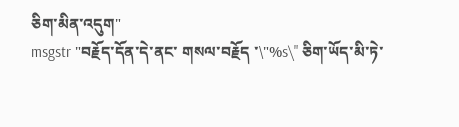ཅིག་མིན་འདུག"
msgstr "བརྗོད་དོན་དེ་ནང་ གསལ་བརྗོད ་\"%s\" ཅིག་ཡོད་མི་ཏེ་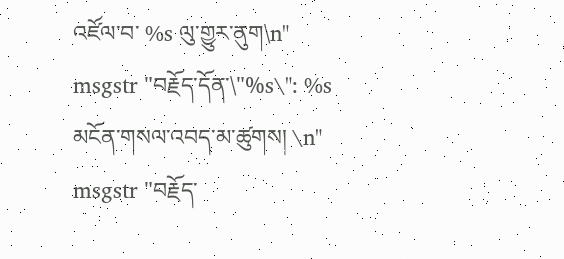འཛོལ་བ་ %s ལུ་གྱུར་ནུག\n"
msgstr "བརྗོད་དོན་\"%s\": %s མངོན་གསལ་འབད་མ་ཚུགས། \n"
msgstr "བརྗོད་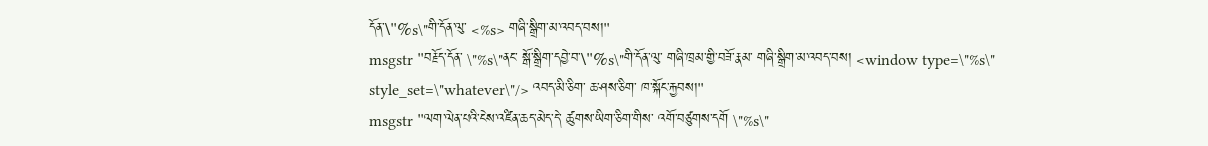དོན་\"%s\"གི་དོན་ལུ་ <%s> གཞི་སྒྲིག་མ་འབད་བས།"
msgstr "བརྗོད་དོན་ \"%s\"ནང་ སྒོ་སྒྲིག་དབྱེ་བ་\"%s\"གི་དོན་ལུ་ གཞི་ཁྲམ་གྱི་བཟོ་རྣམ་ གཞི་སྒྲིག་མ་འབད་བས། <window type=\"%s\" style_set=\"whatever\"/> འབད་མི་ཅིག་ ཆ་ཤས་ཅིག་ ཁ་སྐོང་རྐྱབས།"
msgstr "ལག་ལེན་པའི་ངེས་འཛིན་ཆད་མེད་དེ་ ཚུགས་ཡིག་ཅིག་གིས་ འགོ་བཙུགས་དགོ \"%s\"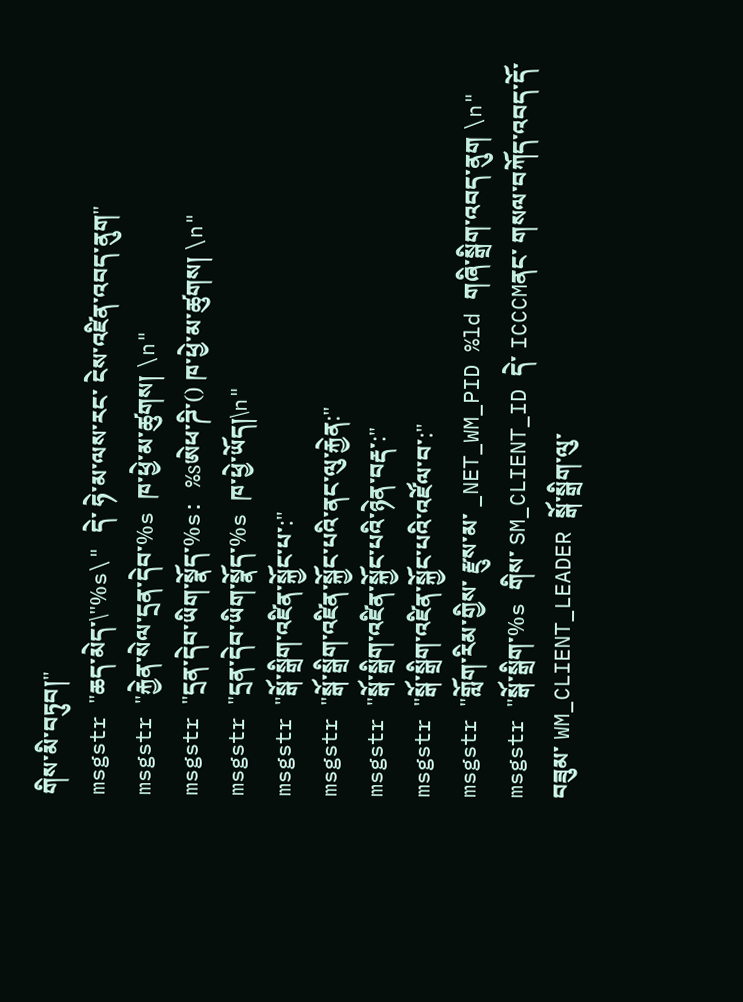གིས་མི་བཏུབ།"
msgstr "ཆད་མེད་\"%s\" དེ་ ཧེ་མ་ལས་རང་ ངེས་འཛིན་འབད་ནུག"
msgstr "རྐྱེན་སེལ་དྲན་དེབ་%s ཁ་ཕྱེ་མ་ཚུགས། \n"
msgstr "དྲན་དེབ་ཡིག་སྣོད་%s: %sཨེཕ་ཌི་() ཁ་ཕྱེ་མ་ཚུགས། \n"
msgstr "དྲན་དེབ་ཡིག་སྣོད་%s ཁ་ཕྱེ་ཡོད།\n"
msgstr "སྒོ་སྒྲིག་འཛིན་སྐྱོང་པ་:"
msgstr "སྒོ་སྒྲིག་འཛིན་སྐྱོང་པའི་ནང་ལུ་རྐྱེན:"
msgstr "སྒོ་སྒྲིག་འཛིན་སྐྱོང་པའི་ཉེན་བརྡ་:"
msgstr "སྒོ་སྒྲིག་འཛིན་སྐྱོང་པའི་འཛོལ་བ་:"
msgstr "གློག་རིམ་གྱིས་ རྫུས་མ་ _NET_WM_PID %ld གཞི་སྒྲིག་འབད་ནུག \n"
msgstr "སྒོ་སྒྲིག་%s གིས་ SM_CLIENT_ID དེ་ ICCCMནང་ གསལ་བཀོད་འབད་དོ་བཟུམ་ WM_CLIENT_LEADER སྒོ་སྒྲིག་ལུ་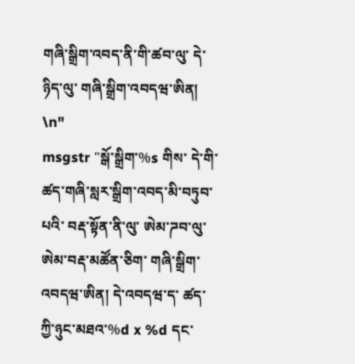གཞི་སྒྲིག་འབད་ནི་གི་ཚབ་ལུ་ དེ་ཉིད་ལུ་ གཞི་སྒྲིག་འབདཝ་ཨིན། \n"
msgstr "སྒོ་སྒྲིག་%s གིས་ དེ་གི་ཚད་གཞི་སླར་སྒྲིག་འབད་མི་བཏུབ་པའི་ བརྡ་སྟོན་ནི་ལུ་ ཨེམ་ཌབ་ལུ་ཨེམ་བརྡ་མཚོན་ཅིག་ གཞི་སྒྲིག་འབདཝ་ཨིན། དེ་འབདཝ་ད་ ཚད་ཀྱི་ཉུང་མཐའ་%d x %d དང་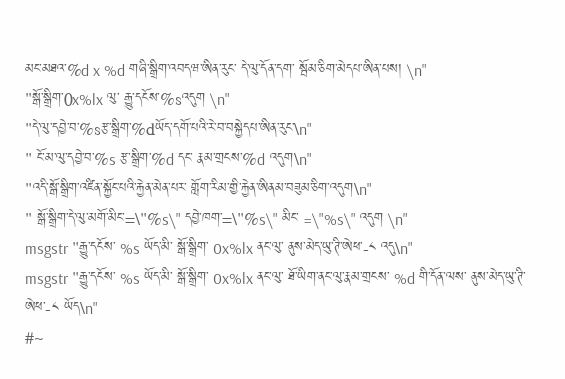མང་མཐའ་%d x %d གཞི་སྒྲིག་འབདཝ་ཨིན་རུང་ དེ་ལུ་དོན་དག་ སྦོམ་ཅིག་མེདཔ་ཨིན་པས། \n"
"སྒོ་སྒྲིག་0x%lx ལུ་ རྒྱུ་དངོས་%sའདུག \n"
"དེ་ལུ་དབྱེ་བ་%sརྩ་སྒྲིག་%dཡོད་དགོ་པའི་རེ་བ་བསྐྱེདཔ་ཨིན་རུང་\n"
" ངོ་མ་ལུ་དབྱེ་བ་%s རྩ་སྒྲིག་%d དང་ རྣམ་གྲངས་%d འདུག\n"
"འདི་སྒོ་སྒྲིག་འཛིན་སྐྱོང་པའི་རྐྱེན་མེན་པར་ གློག་རིམ་གྱི་རྐྱེན་ཨིནམ་བཟུམ་ཅིག་འདུག\n"
" སྒོ་སྒྲིག་དེ་ལུ་མགོ་མིང་=\"%s\" དབྱེ་ཁག་=\"%s\" མིང་ =\"%s\" འདུག \n"
msgstr "རྒྱུ་དངོས་ %s ཡོད་མི་ སྒོ་སྒྲིག་ 0x%lx ནང་ལུ་ ནུས་མེད་ཡུ་ཊི་ཨེཕ་-༨ འདུ\n"
msgstr "རྒྱུ་དངོས་ %s ཡོད་མི་ སྒོ་སྒྲིག་ 0x%lx ནང་ལུ་ ཐོ་ཡིག་ནང་ལུ་རྣམ་གྲངས་ %d གི་དོན་ལས་ ནུས་མེད་ཡུ་ཊི་ཨེཕ་-༨ ཡོད\n"
#~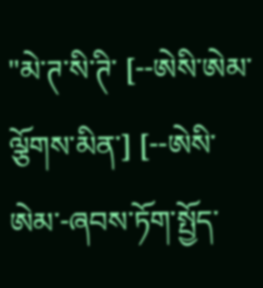"མེ་ཊ་སི་ཊི་ [--ཨེསི་ཨེམ་ ལྕོགས་མིན་] [--ཨེསི་ཨེམ་-ཞབས་ཏོག་སྤྱོད་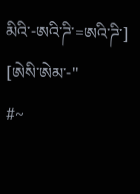མིའི་-ཨའི་ཌི་=ཨའི་ཌི་] [ཨེསི་ཨེམ་-"
#~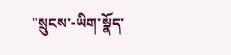"སྲུངས་-ཡིག་སྣོད་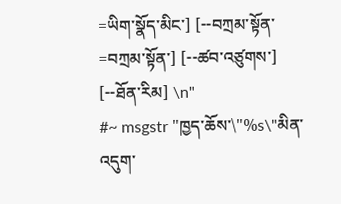=ཡིག་སྣོད་མིང་] [--བཀྲམ་སྟོན་=བཀྲམ་སྟོན་] [--ཚབ་འཙུགས་] [--ཐོན་རིམ] \n"
#~ msgstr "ཁྱད་ཆོས་\"%s\"མིན་འདུག་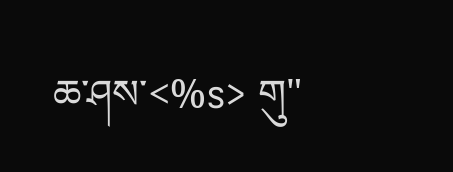ཆ་ཤས་<%s> གུ"